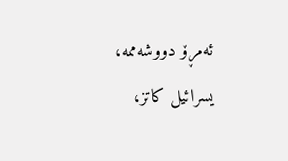ئەمڕۆ دووشەممە، یسرائیل کاتز،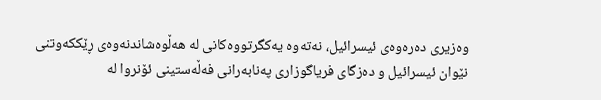وەزیری دەرەوەی ئیسرائیل، نەتەوە یەکگرتووەکانی لە هەڵوەشاندنەوەی ڕێککەوتنی نێوان ئیسرائیل و دەزگای فریاگوزاری پەنابەرانی فەڵەستینی ئۆنروا لە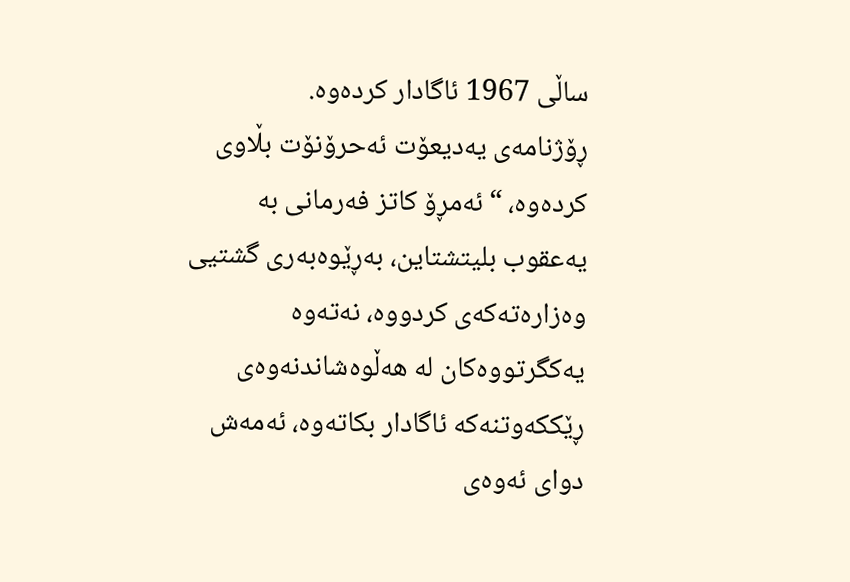ساڵی 1967 ئاگادار کردەوە.
ڕۆژنامەی یەدیعۆت ئەحرۆنۆت بڵاوی کردەوە، “ئەمڕۆ کاتز فەرمانی بە یەعقوب بلیتشتاین، بەڕێوەبەری گشتیی وەزارەتەکەی کردووە، نەتەوە یەکگرتووەکان لە هەڵوەشاندنەوەی ڕێککەوتنەکە ئاگادار بکاتەوە، ئەمەش دوای ئەوەی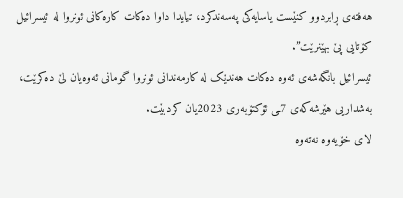هەفتەی ڕابردوو کنێست یاسایەکی پەسەندکرد، تیایدا داوا دەکات کارەکانی ئونروا لە ئیسرائیل کۆتایی پێ بهێنرێت”.
ئیسرائیل بانگەشەی ئەوە دەکات هەندێک لە کارمەندانی ئونروا گومانی ئەوەیان لێ دەکرێت، بەشداریی هێرشەکەی 7ـی ئۆکتۆبەری 2023یان کردبێت.
لای خۆیەوە نەتەوە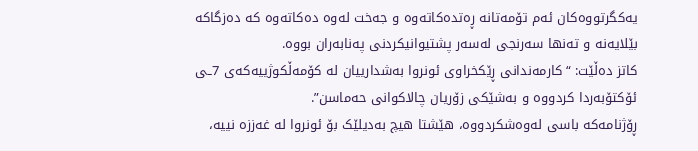یەکگرتووەکان ئەم تۆمەتانە ڕەتدەکاتەوە و جەخت لەوە دەکاتەوە کە دەزگاکە بێلایەنە و تەنها سەرنجی لەسەر پشتیوانیکردنی پەنابەران بووە.
کاتز دەڵێت: “کارمەندانی ڕێکخراوی ئونروا بەشدارییان لە کۆمەڵکوژییەکەی 7ـی ئۆکتۆبەردا کردووە و بەشێکی زۆریان چالاکوانی حەماسن”.
ڕۆژنامەکە باسی لەوەشکردووە، هێشتا هیچ بەدیلێک بۆ ئونروا لە غەززە نییە،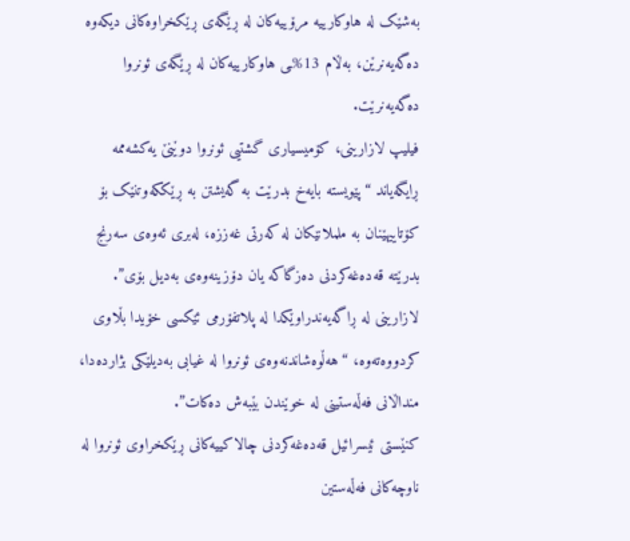بەشێک لە هاوکارییە مرۆییەکان لە ڕێگەی ڕێکخراوەکانی دیکەوە دەگەیەنرێن، بەڵام 13%ـی هاوکارییەکان لە ڕێگەی ئونروا دەگەیەنرێت.
فیلیپ لازارینی، کۆمیسیاری گشتیی ئونروا دوێنێ یەکشەممە ڕایگەیاند “پێویستە بایەخ بدرێت بە گەیشتن بە ڕێککەوتنێک بۆ کۆتاییهێنان بە ململانێکان لە کەرتی غەززە، لەبری ئەوەی سەرنج بدرێتە قەدەغەکردنی دەزگاکە یان دۆزینەوەی بەدیل بۆی”.
لازارینی لە ڕاگەیەندراوێکدا لە پلاتفۆرمی ئێکسی خۆیدا بڵاوی کردووەتەوە، “هەڵوەشاندنەوەی ئونروا لە غیابی بەدیلێکی بژاردەدا، منداڵانی فەڵەستینی لە خوێندن بێبەش دەکات”.
کنێستی ئیسرائیل قەدەغەکردنی چالاکییەکانی ڕێکخراوی ئونروا لە ناوچەکانی فەڵەستین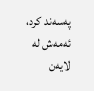پەسەند کرد، ئەمەش لە لایەن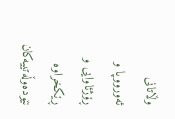وڵاتانی ئەورووپا و ڕۆژئاوایی و ڕێکخراوە نێودەوڵەتییەکان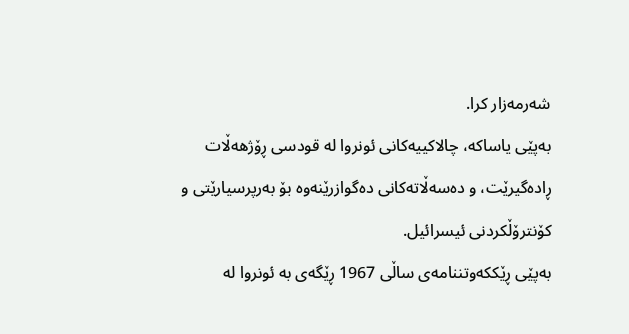شەرمەزار کرا.
بەپێی یاساکە، چالاکییەکانی ئونروا لە قودسی ڕۆژهەڵات ڕادەگیرێت، و دەسەڵاتەکانی دەگوازرێنەوە بۆ بەرپرسیارێتی و کۆنترۆڵکردنی ئیسرائیل.
بەپێی ڕێککەوتننامەی ساڵی 1967 ڕێگەی بە ئونروا لە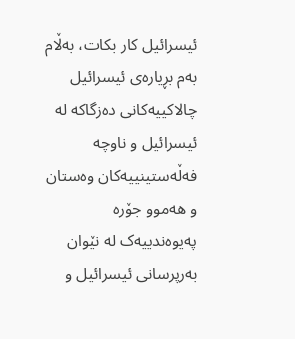ئیسرائیل کار بکات، بەڵام بەم بڕیارەی ئیسرائیل چالاکییەکانی دەزگاکە لە ئیسرائیل و ناوچە فەڵەستینییەکان وەستان و هەموو جۆرە پەیوەندییەک لە نێوان بەرپرسانی ئیسرائیل و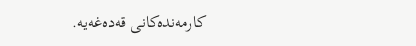کارمەندەکانی قەدەغەیە.